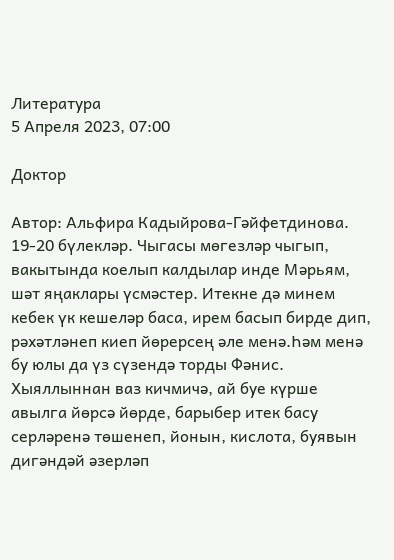Литература
5 Апреля 2023, 07:00

Доктор

Автор: Альфира Кадыйрова-Гәйфетдинова. 19-20 бүлекләр. Чыгасы мөгезләр чыгып, вакытында коелып калдылар инде Мәрьям, шәт яңаклары үсмәстер. Итекне дә минем кебек үк кешеләр баса, ирем басып бирде дип, рәхәтләнеп киеп йөрерсең әле менә.Һәм менә бу юлы да үз сүзендә торды Фәнис. Хыяллыннан ваз кичмичә, ай буе күрше авылга йөрсә йөрде, барыбер итек басу серләренә төшенеп, йонын, кислота, буявын дигәндәй әзерләп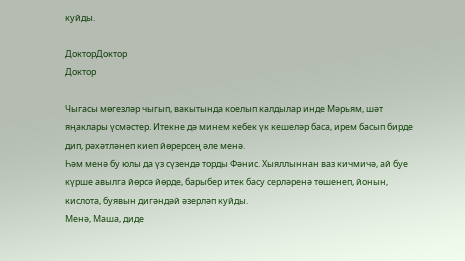куйды.

ДокторДоктор
Доктор

Чыгасы мөгезләр чыгып, вакытында коелып калдылар инде Мәрьям, шәт яңаклары үсмәстер. Итекне дә минем кебек үк кешеләр баса, ирем басып бирде дип, рәхәтләнеп киеп йөрерсең әле менә.
Һәм менә бу юлы да үз сүзендә торды Фәнис. Хыяллыннан ваз кичмичә, ай буе күрше авылга йөрсә йөрде, барыбер итек басу серләренә төшенеп, йонын, кислота, буявын дигәндәй әзерләп куйды.
Менә, Маша, диде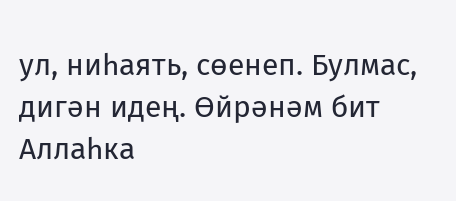ул, ниһаять, сөенеп. Булмас, дигән идең. Өйрәнәм бит Аллаһка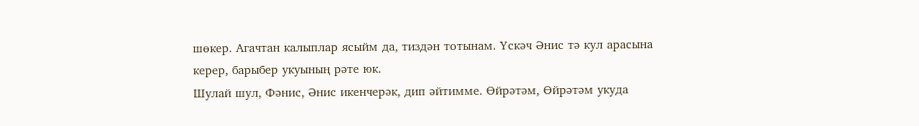шөкер. Агачтан калыплар ясыйм да, тиздән тотынам. Үскәч Әнис тә кул арасына керер, барыбер укуының рәте юк.
Шулай шул, Фәнис, Әнис икенчерәк, дип әйтимме. Өйрәтәм, Өйрәтәм укуда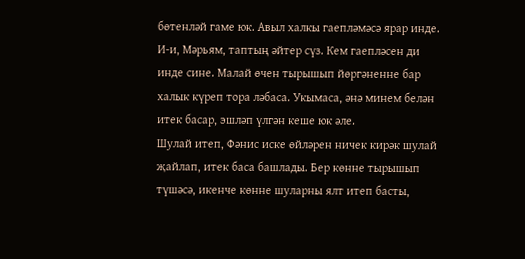бөтенләй гаме юк. Авыл халкы гаепләмәсә ярар инде.
И-и, Мәрьям, таптың әйтер сүз. Кем гаепләсен ди инде сине. Малай өчен тырышып йөргәненне бар халык күреп тора ләбаса. Укымаса, әнә минем белән итек басар, эшләп үлгән кеше юк әле.
Шулай итеп, Фәнис иске өйләрен ничек кирәк шулай җайлап, итек баса башлады. Бер көнне тырышып түшәсә, икенче көнне шуларны ялт итеп басты,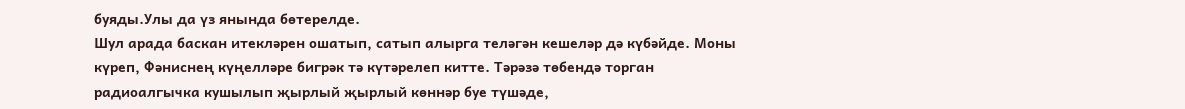буяды.Улы да үз янында бөтерелде.
Шул арада баскан итекләрен ошатып, сатып алырга теләгән кешеләр дә күбәйде. Моны күреп, Фәниснең күңелләре бигрәк тә күтәрелеп китте. Тәрәзә төбендә торган радиоалгычка кушылып җырлый җырлый көннәр буе түшәде,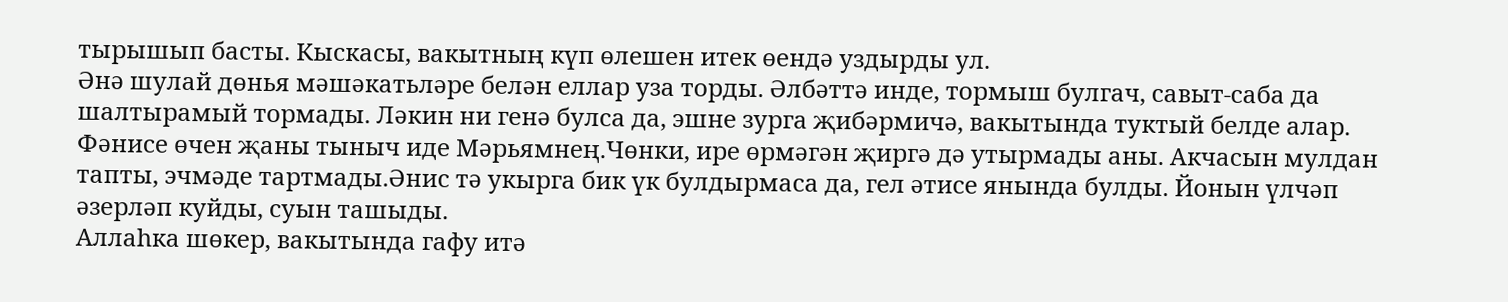тырышып басты. Кыскасы, вакытның күп өлешен итек өендә уздырды ул.
Әнә шулай дөнья мәшәкатьләре белән еллар уза торды. Әлбәттә инде, тормыш булгач, савыт-саба да шалтырамый тормады. Ләкин ни генә булса да, эшне зурга җибәрмичә, вакытында туктый белде алар. Фәнисе өчен җаны тыныч иде Мәрьямнең.Чөнки, ире өрмәгән җиргә дә утырмады аны. Акчасын мулдан тапты, эчмәде тартмады.Әнис тә укырга бик үк булдырмаса да, гел әтисе янында булды. Йонын үлчәп әзерләп куйды, суын ташыды.
Аллаһка шөкер, вакытында гафу итә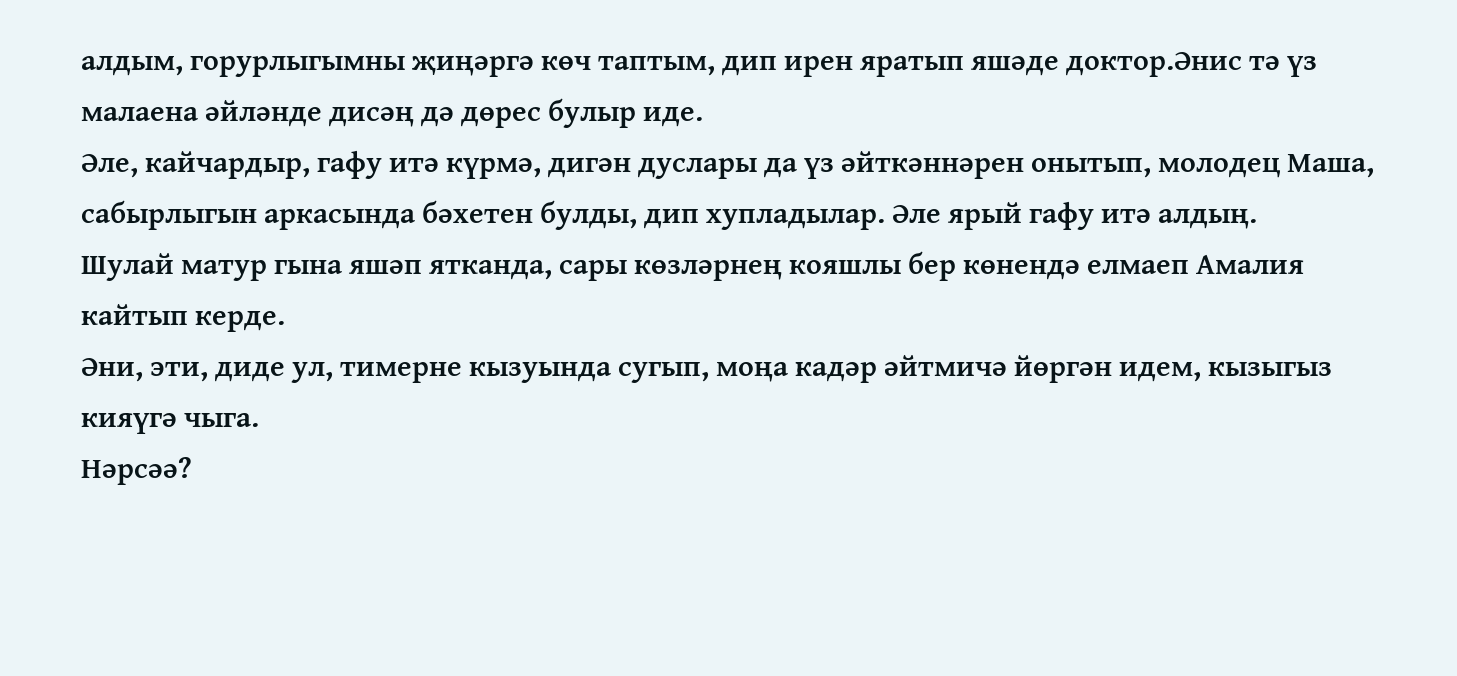алдым, горурлыгымны җиңәргә көч таптым, дип ирен яратып яшәде доктор.Әнис тә үз малаена әйләнде дисәң дә дөрес булыр иде.
Әле, кайчардыр, гафу итә күрмә, дигән дуслары да үз әйткәннәрен онытып, молодец Маша, сабырлыгын аркасында бәхетен булды, дип хупладылар. Әле ярый гафу итә алдың.
Шулай матур гына яшәп ятканда, сары көзләрнең кояшлы бер көнендә елмаеп Амалия кайтып керде.
Әни, эти, диде ул, тимерне кызуында сугып, моңа кадәр әйтмичә йөргән идем, кызыгыз кияүгә чыга.
Нәрсәә?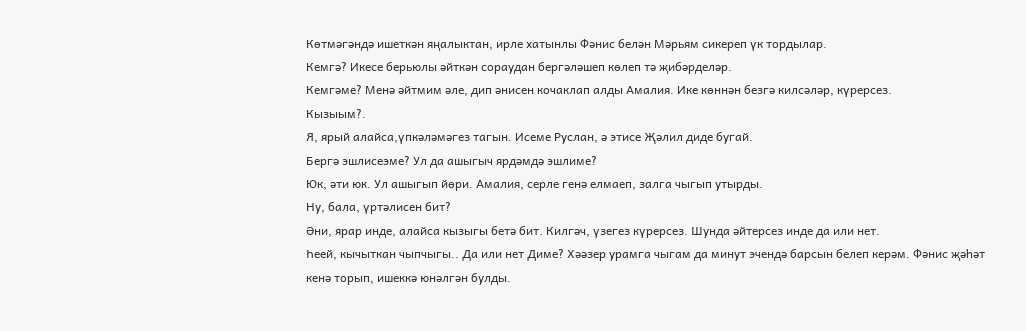Көтмәгәндә ишеткән яңалыктан, ирле хатынлы Фәнис белән Мәрьям сикереп үк тордылар.
Кемгә? Икесе берьюлы әйткән сораудан бергәләшеп көлеп тә җибәрделәр.
Кемгәме? Менә әйтмим әле, дип әнисен кочаклап алды Амалия. Ике көннән безгә килсәләр, күрерсез.
Кызыым?.
Я, ярый алайса,үпкәләмәгез тагын. Исеме Руслан, ә этисе Җәлил диде бугай.
Бергә эшлисеэме? Ул да ашыгыч ярдәмдә эшлиме?
Юк, әти юк. Ул ашыгып йөри. Амалия, серле генә елмаеп, залга чыгып утырды.
Ну, бала, үртәлисен бит?
Әни, ярар инде, алайса кызыгы бетә бит. Килгәч, үзегез күрерсез. Шунда әйтерсез инде да или нет.
Һеей, кычыткан чыпчыгы.. Да или нет Диме? Хәәзер урамга чыгам да минут эчендә барсын белеп керәм. Фәнис җәһәт кенә торып, ишеккә юнәлгән булды.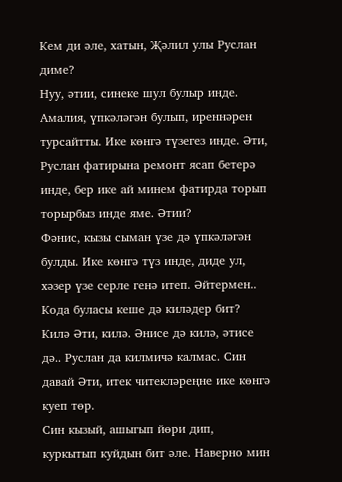Кем ди әле, хатын, Җәлил улы Руслан диме?
Нуу, әтии, синеке шул булыр инде. Амалия, үпкәләгән булып, иреннәрен турсайтты. Ике көнгә түзегез инде. Әти, Руслан фатирына ремонт ясап бетерә инде, бер ике ай минем фатирда торып торырбыз инде яме. Әтии?
Фәнис, кызы сыман үзе дә үпкәләгән булды. Ике көнгә түз инде, диде ул, хәзер үзе серле генә итеп. Әйтермен.. Кода буласы кеше дә киләдер бит?
Килә Әти, килә. Әнисе дә килә, әтисе дә.. Руслан да килмичә калмас. Син давай Әти, итек читекләреңне ике көнгә куеп төр.
Син кызый, ашыгып йөри дип, куркытып куйдын бит әле. Наверно мин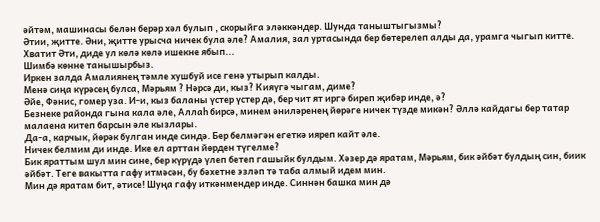әйтәм, машинасы белән берәр хәл булып , скорыйга эләккәндер. Шунда таныштыгызмы?
Әтии, җитте. Әни, җитте урысча ничек була әле? Амалия, зал уртасында бер бөтерелеп алды да, урамга чыгып китте. Хватит Әти, диде ул көлә көлә ишекне ябып...
Шимбә көнне танышырбыз.
Иркен залда Амалиянең тәмле хушбуй исе генә утырып калды.
Менә сиңа күрәсең булса, Мәрьям ? Нәрсә ди, кыз? Кияүгә чыгам, диме?
Әйе, Фәнис, гомер уза. И-и, кыз баланы үстер үстер дә, бер чит ят иргә биреп җибәр инде, ә?
Безнеке районда гына кала әле, Аллаһ бирсә, минем әниләренең йөрәге ничек түзде микән? Әллә кайдагы бер татар малаена китеп барсын әле кызлары.
Да-а, карчык, йөрәк булган инде синдә. Бер белмәгән егеткә ияреп кайт әле.
Ничек белмим ди инде. Ике ел арттан йөрден түгелме?
Бик яраттым шул мин сине, бер күрүдә үлеп бетеп гашыйк булдым. Хәзер дә яратам, Мәрьям, бик әйбәт булдың син, биик әйбәт. Теге вакытта гафу итмәсән, бу бәхетне эзләп тә таба алмый идем мин.
Мин дә яратам бит, әтисе! Шуңа гафу иткәнмендер инде. Синнән башка мин дә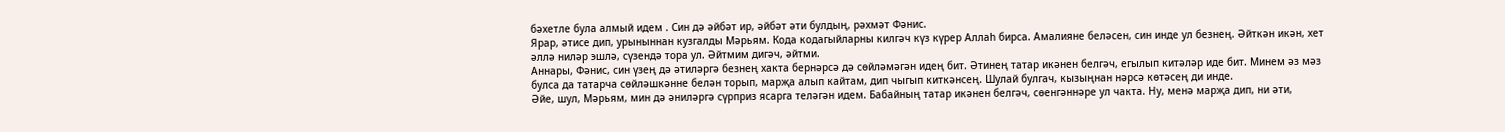бәхетле була алмый идем . Син дә әйбәт ир, әйбәт әти булдың, рәхмәт Фәнис.
Ярар, әтисе дип, урыныннан кузгалды Мәрьям. Кода кодагыйларны килгәч күз күрер Аллаһ бирса. Амалияне беләсен, син инде ул безнең. Әйткән икән, хет әллә ниләр эшлә, сүзендә тора ул. Әйтмим дигәч, әйтми.
Аннары, Фәнис, син үзең дә әтиләргә безнең хакта бернәрсә дә сөйләмәгән идең бит. Әтинең татар икәнен белгәч, егылып китәләр иде бит. Минем әз мәз булса да татарча сөйләшкәнне белән торып, марҗа алып кайтам, дип чыгып киткәнсең. Шулай булгач, кызыңнан нәрсә көтәсең ди инде.
Әйе, шул, Мәрьям, мин дә әниләргә сүрприз ясарга теләгән идем. Бабайның татар икәнен белгәч, сөенгәннәре ул чакта. Ну, менә марҗа дип, ни әти,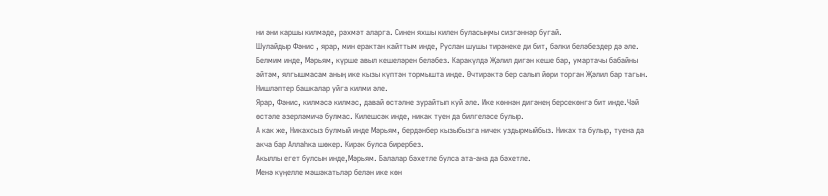ни әни каршы килмәде, рәхмәт аларга. Синен яхшы килен буласыңмы сизгәннәр бугай.
Шулайдыр Фәнис , ярар, мин ерактан кайттым инде, Руслан шушы тирәнеке ди бит, бәлки беләбездер дә әле.
Белмим инде, Мәрьям, күрше авыл кешеләрен беләбез. Каракүлдә Җәлил дигән кеше бар, умартачы бабайны әйтәм, ялгышмасам аның ике кызы күптән тормышта инде. Өчтирәктә бер салып йөри торган Җәлил бар тагын. Нишләптер башкалар уйга килми әле.
Ярар, Фәнис, килмәсә килмәс, давай өстәлне зурайтып куй әле. Ике көннән дигәнең берсекөнгә бит инде.Чәй өстәле әзерләмичә булмас. Килешсәк инде, никак туен да билгеләсе булыр.
А как же, Никахсыз булмый инде Мәрьям, бердәнбер кызыбызга ничек уздырмыйбыз. Никах та булыр, туена да акча бар Аллаһка шөкер. Кирәк булса бирербез.
Акыллы егет булсын инде,Мәрьям. Балалар бәхетле булса ата-ана да бәхетле.
Менә күңелле мәшәкатьләр белән ике көн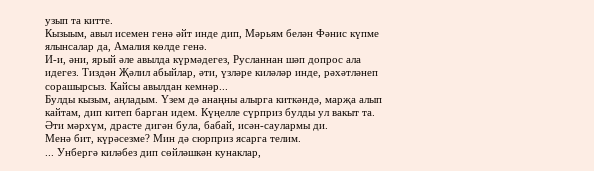узып та китте.
Кызыым, авыл исемен генә әйт инде дип, Мәрьям белән Фәнис күпме ялынсалар да, Амалия көлде генә.
И-и, әни, ярый әле авылда күрмәдегез, Русланнан шәп допрос ала идегез. Тиздән Җәлил абыйлар, әти, үзләре киләләр инде, рәхәтләнеп сорашырсыз. Кайсы авылдан кемнәр...
Булды кызым, аңладым. Үзем дә анаңны алырга киткәндә, марҗа алып кайтам, дип китеп барган идем. Күңелле сүрприз булды ул вакыт та. Әти мәрхүм, драсте дигән була, бабай, исән-саулармы ди.
Менә бит, күрәсезме? Мин дә сюрприз ясарга телим.
... Унбергә киләбез дип сөйләшкән кунаклар,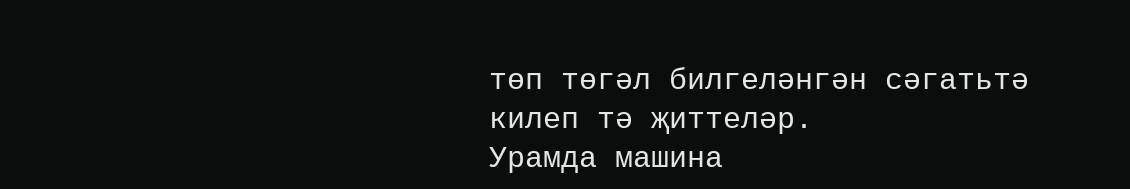төп төгәл билгеләнгән сәгатьтә килеп тә җиттеләр.
Урамда машина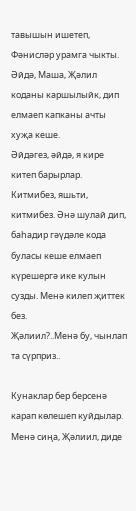тавышын ишетеп, Фәнисләр урамга чыкты.
Әйдә, Маша, Җәлил коданы каршылыйк, дип елмаеп капканы ачты хуҗа кеше.
Әйдәгез, әйдә, я кире китеп барырлар.
Китмибез, яшьти, китмибез. Әнә шулай дип, баһадир гәүдәле кода буласы кеше елмаеп күрешергә ике кулын сузды. Менә килеп җиттек без.
Җәлиил?..Менә бу, чынлап та сүрприз..

Кунаклар бер берсенә карап көлешеп куйдылар.
Менә сиңа, Җәлиил, диде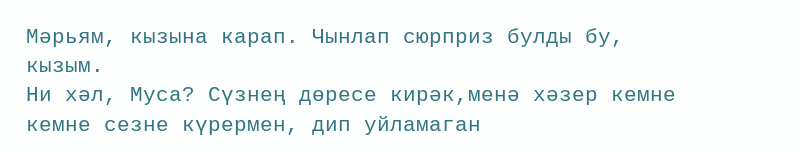Мәрьям, кызына карап. Чынлап сюрприз булды бу, кызым.
Ни хәл, Муса? Сүзнең дөресе кирәк,менә хәзер кемне кемне сезне күрермен, дип уйламаган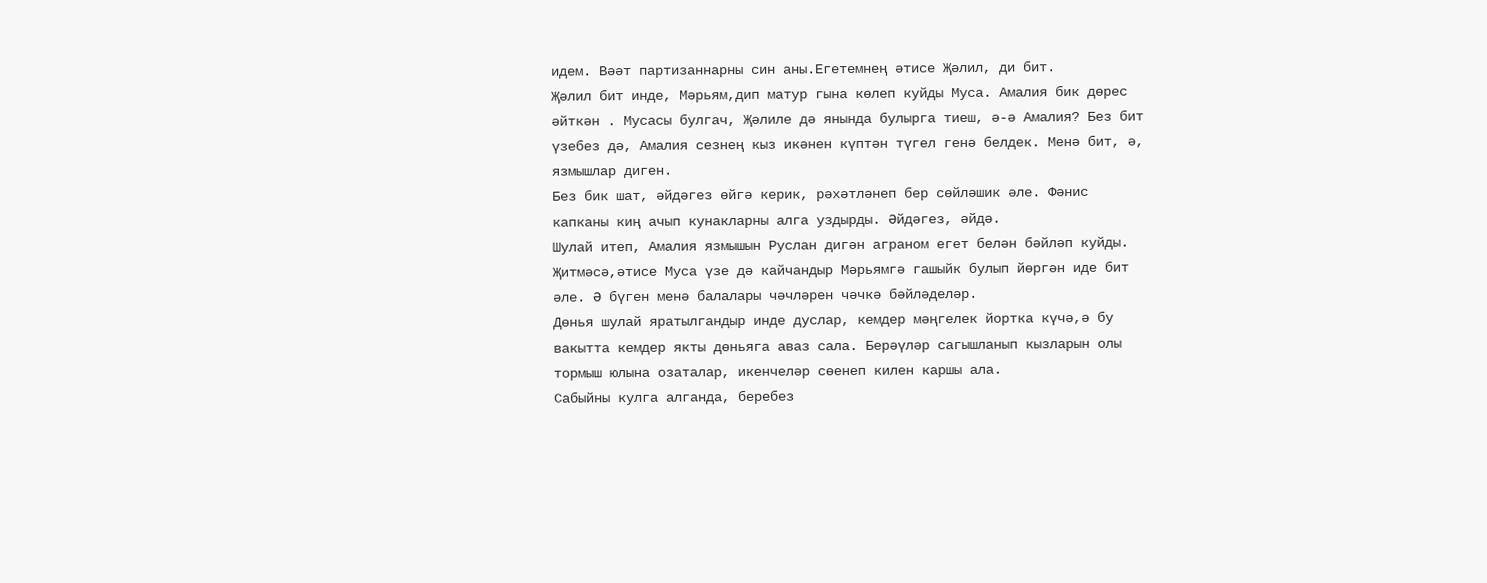идем. Вәәт партизаннарны син аны.Егетемнең әтисе Җәлил, ди бит.
Җәлил бит инде, Мәрьям,дип матур гына көлеп куйды Муса. Амалия бик дөрес әйткән . Мусасы булгач, Җәлиле дә янында булырга тиеш, ә-ә Амалия? Без бит үзебез дә, Амалия сезнең кыз икәнен күптән түгел генә белдек. Менә бит, ә, язмышлар диген.
Без бик шат, әйдәгез өйгә керик, рәхәтләнеп бер сөйләшик әле. Фәнис капканы киң ачып кунакларны алга уздырды. Әйдәгез, әйдә.
Шулай итеп, Амалия язмышын Руслан дигән аграном егет белән бәйләп куйды. Җитмәсә,әтисе Муса үзе дә кайчандыр Мәрьямгә гашыйк булып йөргән иде бит әле. Ә бүген менә балалары чәчләрен чәчкә бәйләделәр.
Дөнья шулай яратылгандыр инде дуслар, кемдер мәңгелек йортка күчә,ә бу вакытта кемдер якты дөньяга аваз сала. Берәүләр сагышланып кызларын олы тормыш юлына озаталар, икенчеләр сөенеп килен каршы ала.
Сабыйны кулга алганда, беребез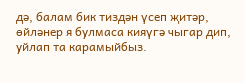дә, балам бик тиздән үсеп җитәр, өйләнер я булмаса кияүгә чыгар дип, уйлап та карамыйбыз.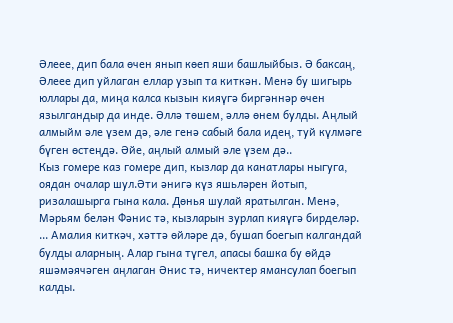Әлеее, дип бала өчен янып көеп яши башлыйбыз. Ә баксаң, Әлеее дип уйлаган еллар узып та киткән. Менә бу шигырь юллары да, миңа калса кызын кияүгә биргәннәр өчен язылгандыр да инде. Әллә төшем, әллә өнем булды. Аңлый алмыйм әле үзем дә, әле генә сабый бала идең, туй күлмәге бүген өстеңдә. Әйе, аңлый алмый әле үзем дә..
Кыз гомере каз гомере дип, кызлар да канатлары ныгуга, оядан очалар шул.Әти әнигә күз яшьләрен йотып, ризалашырга гына кала. Дөнья шулай яратылган. Менә, Мәрьям белән Фәнис тә, кызларын зурлап кияүгә бирделәр.
... Амалия киткәч, хәттә өйләре дә, бушап боегып калгандай булды аларның. Алар гына түгел, апасы башка бу өйдә яшәмәячәген аңлаган Әнис тә, ничектер ямансулап боегып калды.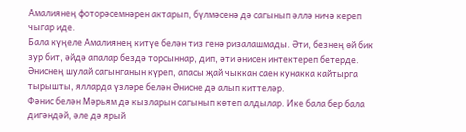Амалиянең фоторәсемнәрен актарып, бүлмәсенә дә сагынып әллә ничә кереп чыгар иде.
Бала күңеле Амалиянең китүе белән тиз генә ризалашмады. Әти, безнең өй бик зур бит, әйдә апалар бездә торсыннар, дип, әти әнисен интектереп бетерде.
Әниснең шулай сагынганын күреп, апасы җай чыккан саен кунакка кайтырга тырышты, ялларда үзләре белән Әнисне дә алып киттеләр.
Фәнис белән Мәрьям дә кызларын сагынып көтеп алдылар. Ике бала бер бала дигәндәй, әле дә ярый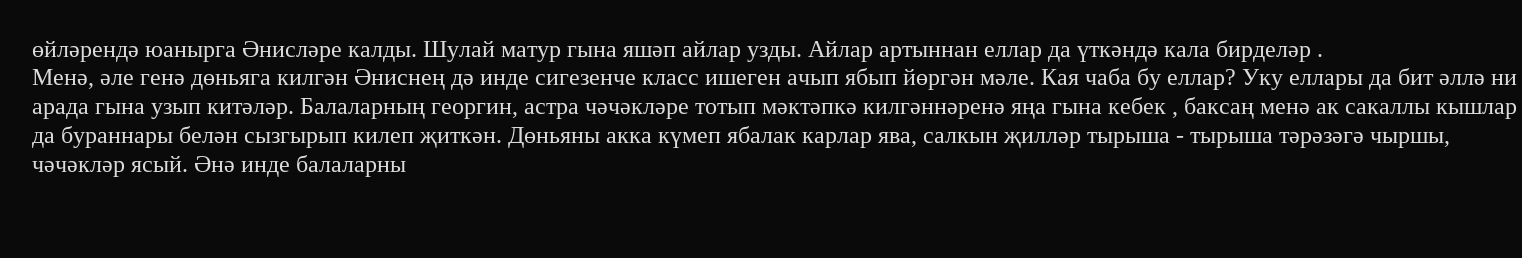өйләрендә юанырга Әнисләре калды. Шулай матур гына яшәп айлар узды. Айлар артыннан еллар да үткәндә кала бирделәр .
Менә, әле генә дөньяга килгән Әниснең дә инде сигезенче класс ишеген ачып ябып йөргән мәле. Кая чаба бу еллар? Уку еллары да бит әллә ни арада гына узып китәләр. Балаларның георгин, астра чәчәкләре тотып мәктәпкә килгәннәренә яңа гына кебек , баксаң менә ак сакаллы кышлар да бураннары белән сызгырып килеп җиткән. Дөньяны акка күмеп ябалак карлар ява, салкын җилләр тырыша - тырыша тәрәзәгә чыршы, чәчәкләр ясый. Әнә инде балаларны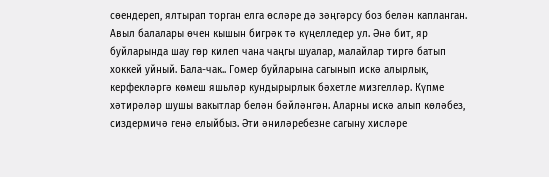сөендереп, ялтырап торган елга өсләре дә зәңгәрсу боз белән капланган.
Авыл балалары өчен кышын бигрәк тә күңелледер ул. Әнә бит, яр буйларында шау гөр килеп чана чаңгы шуалар, малайлар тиргә батып хоккей уйный. Бала-чак.. Гомер буйларына сагынып искә алырлык, керфекләргә көмеш яшьләр кундырырлык бәхетле мизгелләр. Күпме хәтирәләр шушы вакытлар белән бәйләнгән. Аларны искә алып көләбез, сиздермичә генә елыйбыз. Әти әниләребезне сагыну хисләре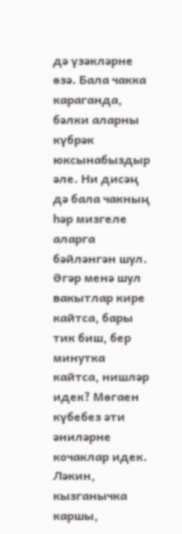дә үзәкләрне өзә. Бала чакка караганда, бәлки аларны күбрәк юксынабыздыр әле. Ни дисәң дә бала чакның һәр мизгеле аларга бәйләнгән шул. Әгәр менә шул вакытлар кире кайтса, бары тик биш, бер минутка кайтса, нишләр идек? Мөгаен күбебез әти әниләрне кочаклар идек. Ләкин, кызганычка каршы,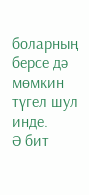боларның берсе дә мөмкин түгел шул инде.
Ә бит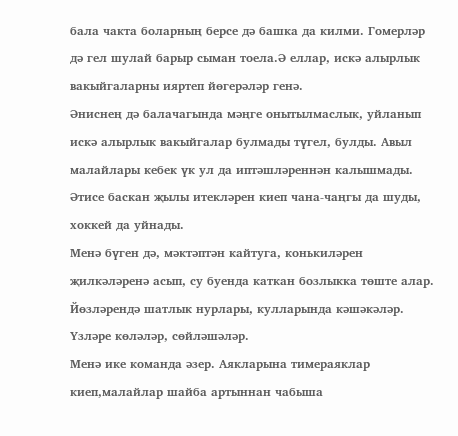бала чакта боларның берсе дә башка да килми. Гомерләр дә гел шулай барыр сыман тоела.Ә еллар, искә алырлык вакыйгаларны ияртеп йөгерәләр генә.
Әниснең дә балачагында мәңге онытылмаслык, уйланып искә алырлык вакыйгалар булмады түгел, булды. Авыл малайлары кебек үк ул да иптәшләреннән калышмады. Әтисе баскан җылы итекләрен киеп чана-чаңгы да шуды, хоккей да уйнады.
Менә бүген дә, мәктәптән кайтуга, конькиләрен җилкәләренә асып, су буенда каткан бозлыкка төште алар.
Йөзләрендә шатлык нурлары, кулларында кәшәкәләр. Үзләре көләләр, сөйләшәләр.
Менә ике команда әзер. Аякларына тимераяклар киеп,малайлар шайба артыннан чабыша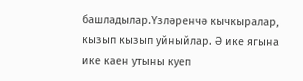башладылар.Үзләренчә кычкыралар, кызып кызып уйныйлар. Ә ике ягына ике каен утыны куеп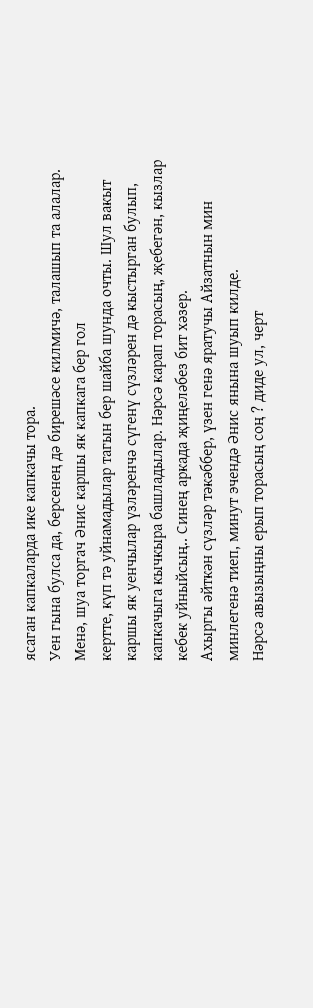ясаган капкаларда ике капкачы тора.
Уен гына булса да, берсенең дә бирешәсе килмичә, талашып та алалар. Менә, шуа торгач Әнис каршы як капкага бер гол
кертте, күп тә уйнамадылар тагын бер шайба шунда очты. Шул вакыт каршы як уенчылар үзләренчә сүгенү сүзләрен дә кыстырган булып, капкачыга кычкыра башладылар. Нәрсә карап торасың, җебегән, кызлар кебек уйныйсың.. Синең аркада җиңеләбез бит хәзер.
Ахыргы әйткән сүзләр тәкәббер, үзен генә яратучы Айзатнын мин минлегенә тиеп, минут эчендә Әнис янына шуып килде.
Нәрсә авызыңны ерып торасың соң ? диде ул, черт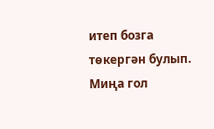итеп бозга төкергән булып. Миңа гол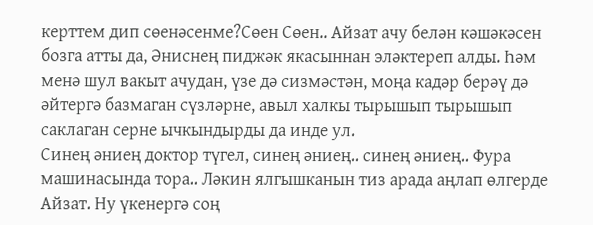керттем дип сөенәсенме?Сөен Сөен.. Айзат ачу белән кәшәкәсен бозга атты да, Әниснең пиджәк якасыннан эләктереп алды. Һәм менә шул вакыт ачудан, үзе дә сизмәстән, моңа кадәр берәү дә әйтергә базмаган сүзләрне, авыл халкы тырышып тырышып саклаган серне ычкындырды да инде ул.
Синең әниең доктор түгел, синең әниең.. синең әниең.. Фура машинасында тора.. Ләкин ялгышканын тиз арада аңлап өлгерде Айзат. Ну үкенергә соң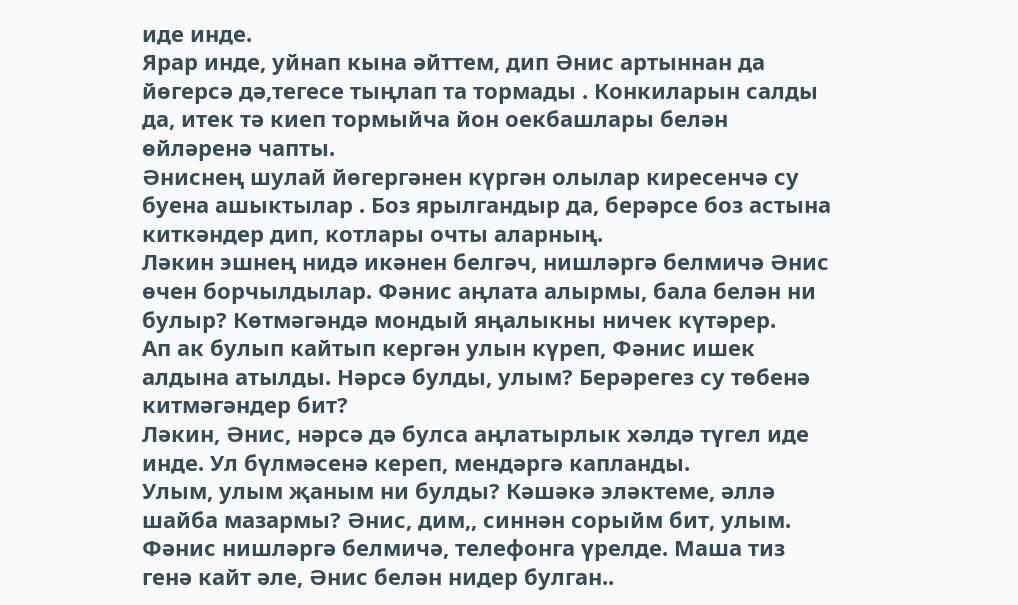иде инде.
Ярар инде, уйнап кына әйттем, дип Әнис артыннан да йөгерсә дә,тегесе тыңлап та тормады . Конкиларын салды да, итек тә киеп тормыйча йон оекбашлары белән өйләренә чапты.
Әниснең шулай йөгергәнен күргән олылар киресенчә су буена ашыктылар . Боз ярылгандыр да, берәрсе боз астына киткәндер дип, котлары очты аларның.
Ләкин эшнең нидә икәнен белгәч, нишләргә белмичә Әнис өчен борчылдылар. Фәнис аңлата алырмы, бала белән ни булыр? Көтмәгәндә мондый яңалыкны ничек күтәрер.
Ап ак булып кайтып кергән улын күреп, Фәнис ишек алдына атылды. Нәрсә булды, улым? Берәрегез су төбенә китмәгәндер бит?
Ләкин, Әнис, нәрсә дә булса аңлатырлык хәлдә түгел иде инде. Ул бүлмәсенә кереп, мендәргә капланды.
Улым, улым җаным ни булды? Кәшәкә эләктеме, әллә шайба мазармы? Әнис, дим,, синнән сорыйм бит, улым.
Фәнис нишләргә белмичә, телефонга үрелде. Маша тиз генә кайт әле, Әнис белән нидер булган..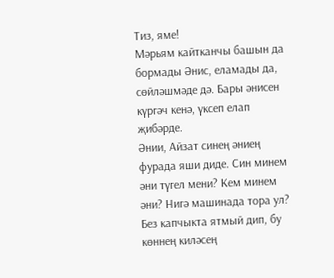Тиз, яме!
Мәрьям кайтканчы башын да бормады Әнис, еламады да, сөйләшмәде дә. Бары әнисен күргәч кенә, үксеп елап җибәрде.
Әнии, Айзат синең әниең фурада яши диде. Син минем әни түгел мени? Кем минем әни? Нигә машинада тора ул?
Без капчыкта ятмый дип, бу көннең киләсең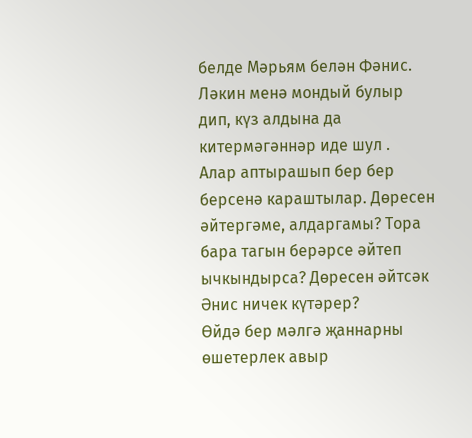белде Мәрьям белән Фәнис. Ләкин менә мондый булыр дип, күз алдына да китермәгәннәр иде шул .
Алар аптырашып бер бер берсенә караштылар. Дөресен әйтергәме, алдаргамы? Тора бара тагын берәрсе әйтеп ычкындырса? Дөресен әйтсәк Әнис ничек күтәрер?
Өйдә бер мәлгә җаннарны өшетерлек авыр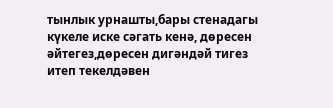тынлык урнашты,бары стенадагы күкеле иске сәгать кенә, дөресен әйтегез,дөресен дигәндәй тигез итеп текелдәвен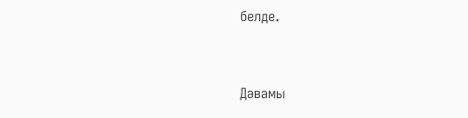белде.


Дәвамы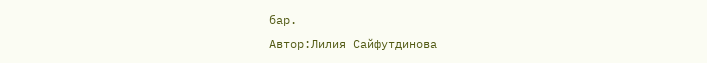бар.
Автор:Лилия Сайфутдинова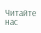Читайте нас